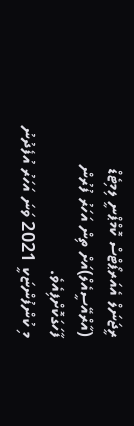ރީޖަނަލް އެއަރޕޯޓްސް ކޮމްޕްނީ ލިމިޓެޑް (އާރްއޭސީއެލް)އަށް ތިން އަހަރު ފުރުން ފާހަގަކޮށްފިއެވެ.
މި ކުންފުންޏަކީ 2021 ވަނަ އަހަރު އުފެދުނު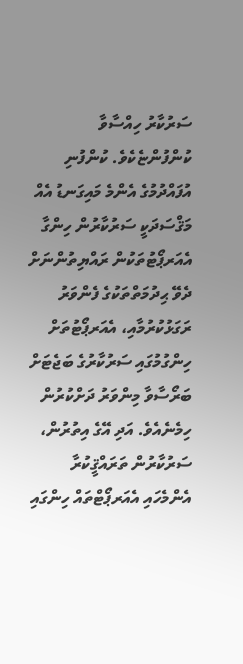ސަރުކާރު ހިއްސާވާ ކުންފުންޏެކެވެ. ކުންފުނި އުފައްދުމުގެ އެންމެ މައިގަނޑު އެއް މަޤްސަދަކީ ސަރުކާރުން ހިންގާ އެއަރޕޯޓުތަކުން ރައްޔިތުންނަށް ދެވޭ ޙިދުމަތްތަކުގެ ފެންވަރު ރަގަޅުކުރުމާއި، އެއަރޕޯޓުތަށް ހިންގުމުގައި ސަރުކާރުގެ ބަޖެޓަށް ބަރޯސާވާ މިންވަރު ދަށްކުރުން ހިމެނެއެވެ. އަދި އޭގެ އިތުރުން، ސަރުކާރުން ތަރައްޤީކުރާ އެންމެހައި އެއަރޕޯޓްތައް ހިންގައި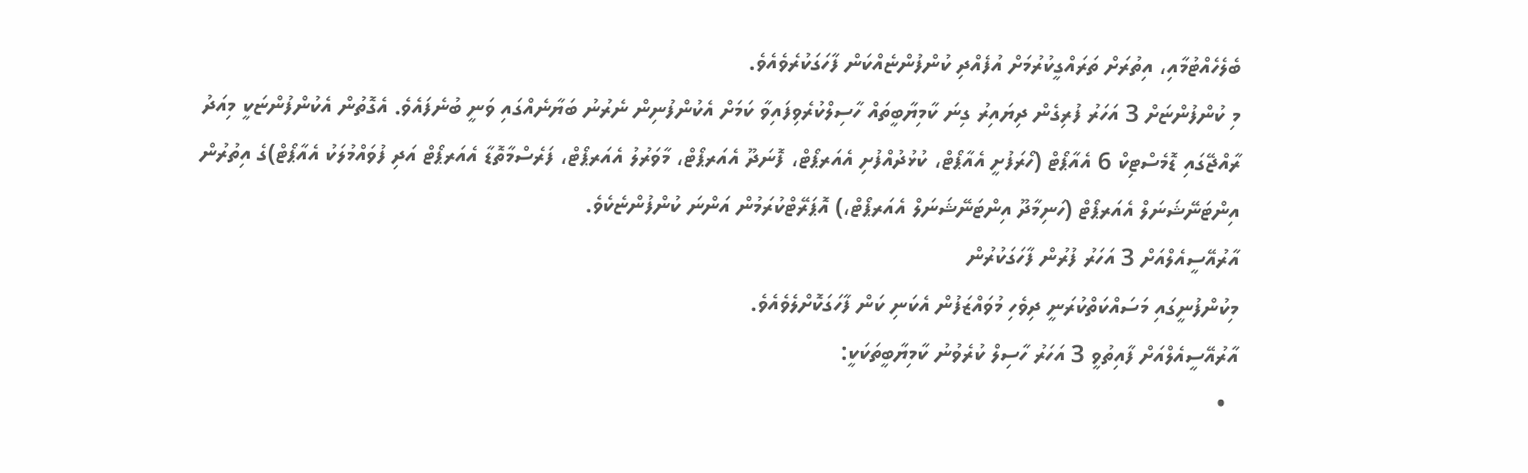ބެލެހެއްޓުމާއި، އިތުރަށް ތަރައްގީކުރުމަށް އުފެއްދި ކުންފުންޏެއްކަން ފާހަގަކުރެވެއެވެ.
މި ކުންފުންޏަށް 3 އަހަރު ފުރިގެން ދިޔައިރު ގިނަ ކާމިޔާބީތައް ހާސިލްކުރެވިފައިވާ ކަމަށް އެކުންފުނިން ނެރުނު ބަޔާނެއްގައި ވަނީ ބުނެފައެވެ. އެގޮތުން އެކުންފުންޏަކީ މިއަދު ރާއްޖޭގައި ޑޮމެސްޓިކް 6 އެއާޕޯޓް (ހޯރަފުށީ އެއާޕޯޓް، ކުޅުދުއްފުށި އެއަރޕޯޓް، ފޮނަދޫ އެއަރޕޯޓް، މާވަރުލު އެއަރޕޯޓް، ފަރެސްމާތޮޑާ އެއަރޕޯޓް އަދި ފުވައްމުލަކު އެއާޕޯޓް)ގެ އިތުރުން އިންޓަނޭޝަނަލް އެއަރޕޯޓް (ހަނިމާދޫ އިންޓަނޭޝަނަލް އެއަރޕޯޓް،) އޮޕަރޭޓްކުރަމުން އަންނަ ކުންފުންޏެކެވެ.
އާރުއޭސީއެލްއަށް 3 އަހަރު ފުރުން ފާހަގަކުރުން
މިކުންފުނީގައި މަސައްކަތްކުރަނީ ދިވެހި މުވައްޒަފުން އެކަނި ކަން ފާހަގަކޮށްލެވެއެވެ.
އާރުއޭސީއެލްއަށް ފާއިތުވީ 3 އަހަރު ހާސިލް ކުރެވުނު ކާމިޔާބީތަކަކީ:
  •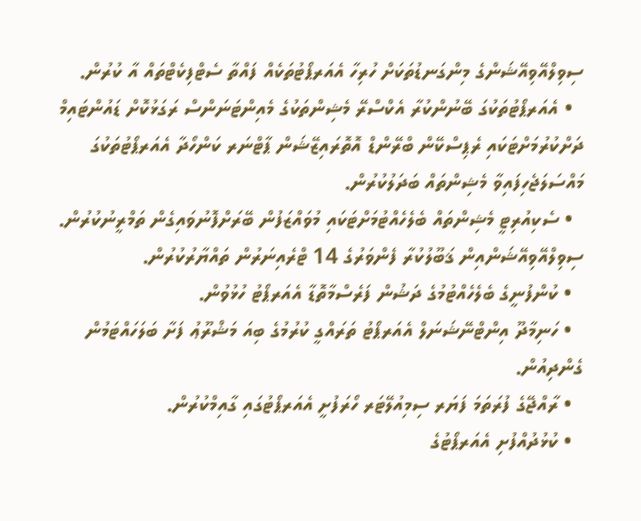ސިވިލްއޭވިއޭޝަންގެ މިންގަނޑުތަކަށް ހުރިހާ އެއަރޕޯޓުތަކެއް ފައްތާ ސެޓްފިކެޓްތައް އާ ކުރުން.
  • އެއަރޕޯޓުތަކުގަ ބޭނުންކުރާ އެކްސްރޭ މެޝިންތަކުގެ މެއިންޓަނަންސް ރަގަޅުކޮށް ޑައުންޓައިމް ދަށްކުރުމަށްޓަކައި ރެޕިސްކޭން ބްރޭންޑް އޮތޮރައިޒޭޝަން ޕާޓްނަރ ކަންހޯދާ އެއަރޕޯޓުތަކުގަ މައްސަލަޖެހިފައިވާ މެޝިންތައް ބަދަލުކުރުން.
  • ސެކިއުރިޓީ މެޝިންތައް ބެލެހެއްޓުމަށްޓަކައި މުވައްޒަފުން ބޭރަށްފޮނުވައިގެން ތަމްރީނުކުރުން. ސިވިލްއޭވިއޭޝަންއިން ޤަބޫލުކުރާ ފެންވަރުގެ 14 ޓްރެއިނަރުން ތައްޔާރުކުރުން.
  • ކުންފުނީގެ ބެލެހެއްޓުމުގެ ދަޝުން ފަރެސްމާތޮޑާ އެއަރޕޯޓު ހުޅުވުން.
  • ހަނިމާދޫ އިންޓްނޭޝަނަލް އެއަރޕޯޓު ތަރައްގީ ކުރުމުގެ ބިއަ މަޝްރޫޢު ފަށާ ބަލަހައްޓަމުން ގެންދިއުން.
  • ރާއްޖޭގެ ފުރަތަމަ ފަޔަރ ސިމިއުލޭޓަރ ހޯރަފުށީ އެއަރޕޯޓުގައި ގާއިމްކުރުން.
  • ކުޅުދުއްފުށި އެއަރޕޯޓުގެ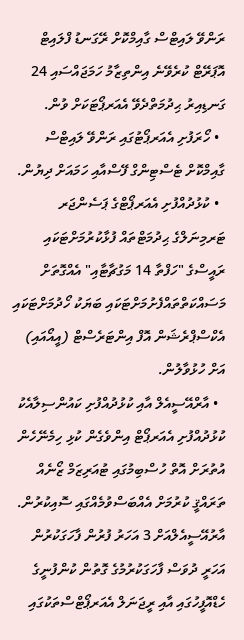ރަންވޭ ލައިޓްސް ގާއިމްކޮށް ރޭގަނޑު ފްލައިޓް އޮޕަރޭޓް ކުރެވޭނެ އިންތިޒާމު ހަމަޖައްސައި 24 ގަނޑިއިރު ޙިދުމަތްދެވޭ އެއަރޕޯޓަކަށް ވުން.
  • ހޯރަފުށި އެއަރޕޯޓުގައި ރަންވޭ ލައިޓްސް ގާއިމްކޮށް ޓެސްޓިންގް ފޭސްއާއި ހަމައަށް ދިޔުން.
  • ކުޅުދުއްފުށި އެއަރޕޯޓްގެ ޕަސެންޖަރ ޓަރމިނަލްގެ ޙިދުމަޓްތައް ފުޅާކުރުމަށްޓަކައި ރައީސްގެ "ހަފްތާ 14 މަގުޗާޓާއި" އެއްގޮތަށް މަސައްކަތްތައްފެށުމަށްޓަކައި ބަޔަކު ހޯދުމަށްޓަކައި އެކްސްޕްރެޝަން އޮފް އިންޓަރެސްޓް (އީއޯއައި) އަށް ހުޅުވާލުން.
  • އާރްއޭސީއެލް އާއި ކުޅުދުއްފުށި ކައުންސިލާއެކު ކުޅުދުއްފުށި އެއަރޕޯޓް އިންވެގެން ކުޅި ހިމެނޭހެން އުތުރަށް އޮތް ހުސްބިމުގައި ޓުއަރިޒަމް ޒޯނެއް ތަރައްޤީ ކުރުމަށް އެއްބަސްވުމެއްގައި ސޮއިކުރުން.
އާރުއޭސީއެލްއަށް 3 އަހަރު ފުރުން ފާހަގަކުރުން
އަހަރީ ދުވަސް ފާހަގަކުރުމުގެ ގޮތުން ކުންފުނީގެ ހެޑްއޮފީހުގައި އާއި ރީޖަނަލް އެއަރޕޯޓްސްތަކުގައި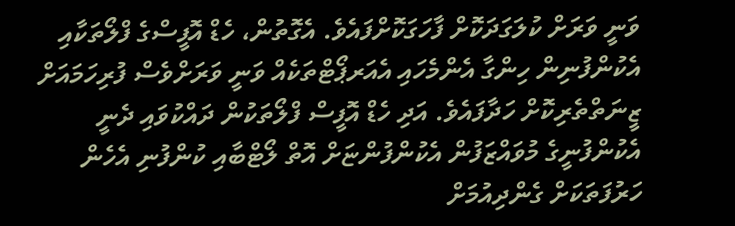ވަނީ ވަރަށް ކުލަގަދަކޮށް ފާހަގަކޮށްފައެވެ. އެގޮތުން، ހެޑް އޮފީސްގެ ފްލޯތަކާއި އެކުންފުނިން ހިންގާ އެންމެހައި އެއަރޕޯޓްތަކެއް ވަނީ ވަރަށްވެސް ފުރިހަމައަށް ޒީނަތްތެރިކޮށް ހަދާފައެވެ. އަދި ހެޑް އޮފީސް ފްލޯތަކުން ދައްކުވައި ދެނީ އެކުންފުނީގެ މުވައްޒަފުން އެކުންފުންޏަށް އޮތް ލޯޓްބާއި ކުންފުނި އެހެން ހަރުފަތަކަށް ގެންދިއުމަށް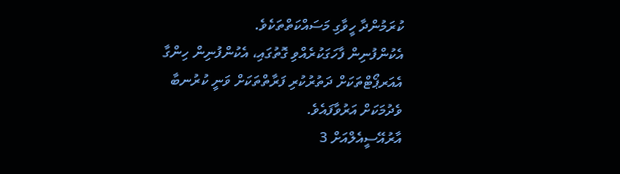ކުރަމުންދާ ހީވާގި މަސައްކަތްތަކެވެ.
އެކުންފުނިން ފާހަގަކުރެއްވި ގޮތުގައި، އެކުންފުނިން ހިންގާ އެއަރޕޯޓްތަކަށް ދަތުރުކުރި ފަރާތްތަކަށް ވަނީ ކުރުނބާ ވެދުމަކަށް އަރުވާފައެވެ.
އާރުއޭސީއެލްއަށް 3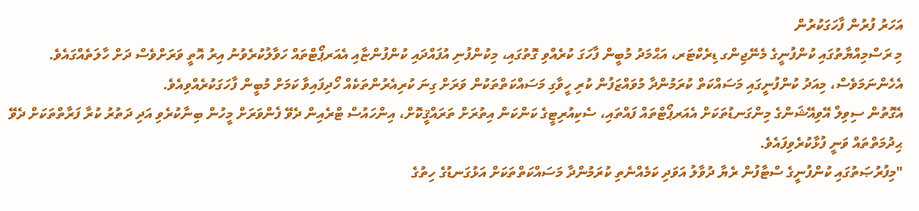އަހަރު ފުރުން ފާހަގަކުރުން
މި ރަސްމިއްޔާތުގައި ކުންފުނީގެ މެނޭޖިންގ ޑިރެކްޓަރ، އަޙްމަދު މުބީން ފާހަގަ ކުރެއްވި ގޮތުގައި، މިކުންފުނި އުފައްދައި ކުންފުންޏާއި އެއަރޕޯޓްތައް ހަވާލުކުރެވުނު އިރު އޮތީ ވަރަށްވެސް ދަށް ހާލަތެއްގައެވެ. އެހެންނަމަވެސް، މިއަދު ކުންފުނީގައި މަސައްކަތް ކުރަމުންދާ މުވައްޒަފުން ކުރި ހީވާގި މަސައްކަތްތަކުން ވަރަށް ގިނަ ކުރިއެރުންތަކެއް ހޯދިފައިވާ ކަމަށް މުބީން ފާހަގަކުރެއްވިއެވެ.
އެގޮތުން ސިވިލް އޭވިއޭޝަންގެ މިންގަނޑުތަކަށް އެއަރޕޯޓްތައް ފައްތައި، ސެކިއުރިޓީގެ ކަންކަން އިތުރަށް ތަރައްޤީކޮށް، އިންހައުސް ޓްރެއިން ދެވޭ ފެންވަރަށް މީހުން ބިނާކުރެވި އަދި ދަތުރު ކުރާ ފަރާތްތަކަށް ދެވޭ ޙިދުމަތްތައް ވަނީ ފުޅާކުރެވިފައެވެ.
"މިފުރުޞަތުގައި ކުންފުނީގެ ސްޓާފުން ރެޔާ ދުވާލު އަވަދި ކަމެއްނެތި ކުރަމުންދާ މަސައްކަތްތަކަށް އަޅުގަނޑުގެ ހިތުގެ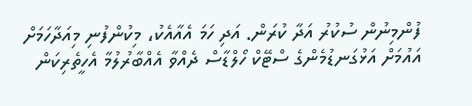ފުންމިނުން ސުކުރު އަދާ ކުރަން. އަދި ހަމަ އެއާއެކު، މިކުންފުނި މިއަދާހަމަށް އައުމަށް އަޅުގަނޑުމެންގެ ސްޓޭކް ހޯލްޑާސް ދެއްވާ އެއްބާރުލުމާ އެހީތެރިކަން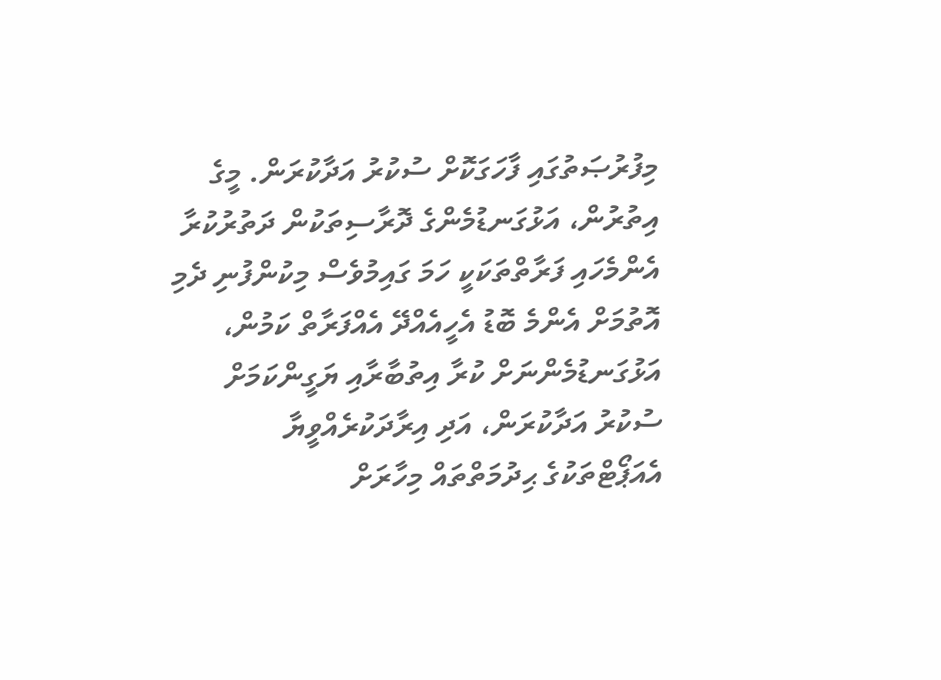މިފުރުޞަތުގައި ފާހަގަކޮށް ސުކުރު އަދާކުރަން. މީގެ އިތުރުން، އަޅުގަނޑުމެންގެ ދޮރާސިތަކުން ދަތުރުކުރާ އެންމެހައި ފަރާތްތަކަކީ ހަމަ ގައިމުވެސް މިކުންފުނި ދެމި އޮތުމަށް އެންމެ ބޮޑު އެހީއެއްދޭ އެއްފަރާތް ކަމުން، އަޅުގަނޑުމެންނަށް ކުރާ އިތުބާރާއި ޔަގީންކަމަށް ސުކުރު އަދާކުރަން، އަދި އިރާދަކުރެއްވީޔާ އެއަޕޯޓްތަކުގެ ޙިދުމަތްތައް މިހާރަށް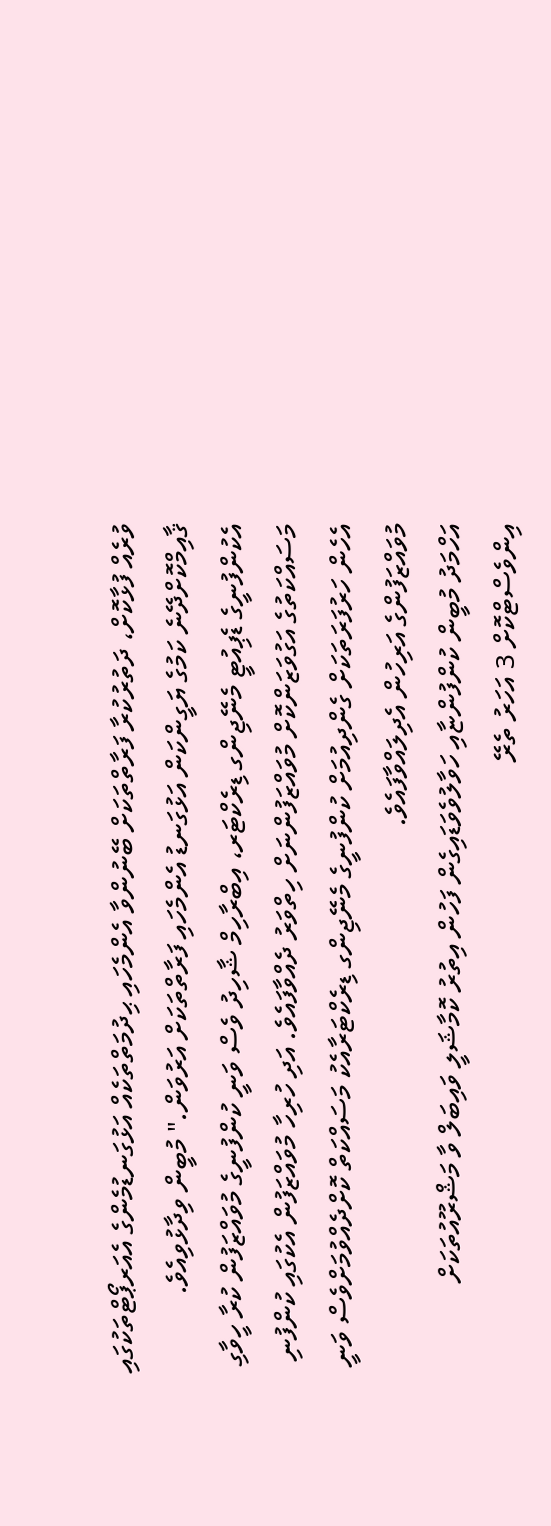ވުރެއް ފުޅާކޮށް، ދަތުރުކުރާ ފަރާތްތަކަށް ބޭނުންވާ އެންމެހައި ޙިދުމަތްތަކެއް އަޅުގަނޑުމެންގެ އެއަރޕޯޓްތަކުގައި ޤާއިމްކޮށްދޭނެ ކަމުގެ ޔަގީންކަން އަޅުގަނޑު އެންމެހައި ފަރާތްތަކަށް އަރުވަން." މުބީން ވިދާޅުވިއެވެ.
އެކުންފުނީގެ ޑެޕިއުޓީ މެނޭޖިންގ ޑިރެކްޓަރ، އިބްރާހިމް ޝާހިދު ވެސް ވަނީ ކުންފުނީގެ މުވައްޒަފުން ކުރާ ހީވާގި މަސައްކަތުގެ އަގުވަޒަންކޮށް މުވައްޒަފުންނަށް ހިތްވަރު ދެއްވާފައެވެ. އަދި ހުރިހާ މުވައްޒަފުން އެކުގައި ކުންފުނި އެހެން ހަރުފަރަތަކަށް ގެންދިއުމަށް ކުންފުނީގެ މެނޭޖިންގ ޑިރެކްޓަރާއެކު މަސައްކަތް ކޮށްދެއްވުމަށްވެސް ވަނީ މުވައްޒަފުންގެ އަރިހުން އެދިލައްވާފައެވެ.
އަހްމަދު މުބީން ކުންފުންޏާއި ހަވާލުވެވަޑައިގެން ފަހުން އިތުރު ކޮމާޝަލީ ވައިބަލް ވާ މަޝްރޫއުތަކަށް އިންވެސްޓްކޮށް 3 އަހަރު ތެރޭ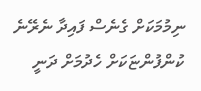ނިމުމަކަށް ގެނެސް ފައިދާ ނެރޭނެ ކުންފުންޏަކަށް ހެދުމަށް ދަނީ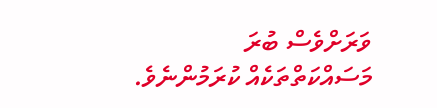ވަރަށްވެސް ބުރަ މަސައްކަތްތަކެއް ކުރަމުންނެވެ.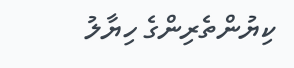ކިޔުންތެރިންގެ ހިޔާލު